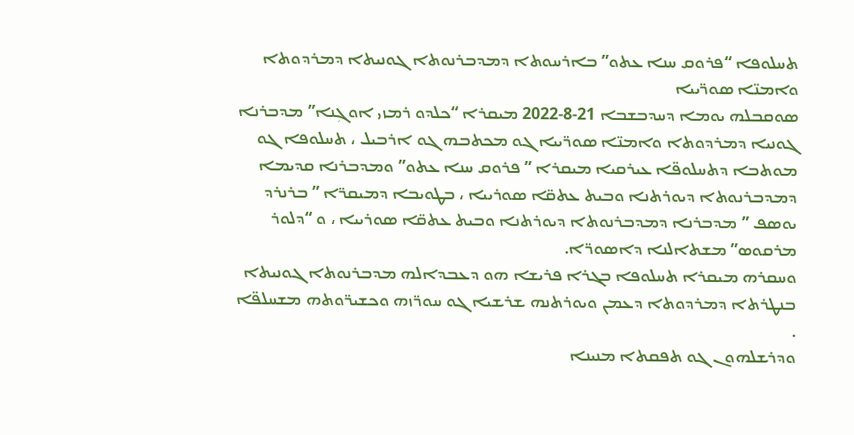ܬܚܠܘܦܐ “ܦܪܘܩ ܚܢܐ ܥܬܘ” ܒܐܪܚܘܬܐ ܕܡܕܒܪܢܘܬܐ ܓܘܢܝܬܐ ܕܡܪܕܘܬܐ ܘܐܡܢ̈ܐ ܣܘܪ̈ܝܝܐ
ܣܘܩܒܠܗ ܝܘܡܐ ܕܚܕܒܫܒܐ 21-8-2022 ܡܝܩܪܐ “ܟܠܕܘ ܪܡܙܝ ܐܘܓܼܢܐ” ܡܕܒܪܢܐ ܓܘܢܝܐ ܕܡܪܕܘܬܐ ܘܐܡܢ̈ܐ ܣܘܪ̈ܝܝܐ ܓܘ ܡܟܬܒܗ ܓܘ ܐܪܒܝܠ ، ܬܚܠܘܦܐ ܓܘ ܡܘܬܒܐ ܕܬܚܠܘܦ̈ܐ ܥܝܪܩܝܐ ܡܝܩܪܐ ” ܦܪܘܩ ܚܢܐ ܥܬܘ” ܘܡܕܒܪܢܐ ܩܕܝܡܐ ܕܡܕܒܪܢܘܬܐ ܕܝܘܪܬܢܐ ܘܒܝܬ ܥܬܩ̈ܐ ܣܘܪܝܝܐ ، ܒܛܘܝܒܐ ܕܡܝܩܪ̈ܐ ” ܒܪܢܪܕ ܝܘܣܦ ” ܡܕܒܪܢܐ ܕܡܕܒܪܢܘܬܐ ܕܝܘܪܬܢܐ ܘܒܝܬ ܥܬܩ̈ܐ ܣܘܪܝܝܐ ، ܘ “ܕܠܘܪ ܡܪܩܘܣ” ܡܫܬܐܠܢܐ ܕܐܣܘܪ̈ܐ.
ܘܚܩܪܗ ܡܝܩܪܐ ܬܚܠܘܦܐ ܒܓܪܐ ܦܪܝܫܐ ܗܘ ܕܥܒܕܐܠܗ ܡܕܒܪܢܘܬܐ ܓܘܢܝܬܐ ܒܢܛܪܬܐ ܕܡܪܕܘܬܐ ܕܥܡܢ ܘܝܘܪܬܢܗ ܫܪܫܝܐ ܓܘ ܚܘܪ̈ܙܗ ܘܟܫܝܪ̈ܘܬܗ ܡܫܚܠܦ̈ܐ .
ܘܕܪܫܠܗܘܢ ܓܘ ܬܦܩܬܐ ܡܢܝܢܐ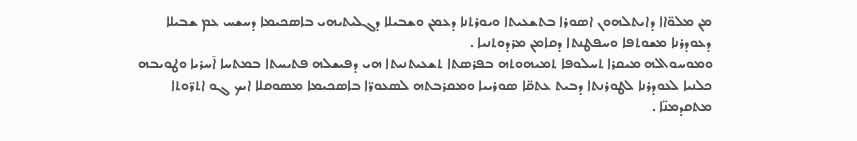ܡܢ ܡܠܘ̈ܐܐ ܕܐܝܬܠܗܘܢ ܐܣܘܪܐ ܒܬܫܥܝܬܐ ܘܝܘܪܬܢܐ ܕܥܡܢ ܘܫܒܝܠܐ ܕܓܠܝܬܝܗܝ ܒܐܣܟܝܡܐ ܕܚܫܚ ܥܡ ܫܒܝܠܐ ܕܥܘܕܪܢܐ ܡܫܘܬܦܐ ܘܚܦܛܢܬܐ ܕܩܐܡܢ ܡܪܕܘܬܢܝܐ .
ܘܡܘܚܘܐܠܗ ܡܝܩܪܐ ܬܚܠܘܦܐ ܬܡܝܗܘܬܗ ܒܦܪܣܬܐ ܬܫܥܝܬܢܝܬܐ ܗܝ ܕܦܝܫܠܗ ܦܬܝܚܬܐ ܒܡܬܚܐ ܐ̄ܚܪܝܐ ܘܛܘܝܒܗ ܟܠܢܝܐ ܠܥܘܕܪܢܐ ܠܛܘܪܢܬܐ ܕܒܝܬ ܥܬܩ̈ܐ ܣܘܪܝܝܐ ܘܡܩܪܒܬܗ ܠܣܥܘܪ̈ܐ ܒܐܣܟܝܡܐ ܡܣܘܩܠܐ ܐܝܟ ܓܘ ܐܬܪ̈ܘܬܐ ܡܬܩܕܡܢ̈ܐ .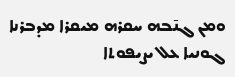ܘܡܢ ܓܢ̄ܒܗ ܚܩܪܗ ܡܝܩܪܐ ܡܕܒܪܢܐ ܓܘܢܝܐ ܥܠ ܝܨܝܦܘܬܐ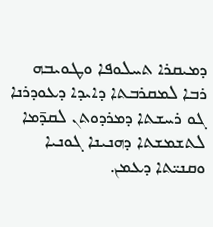ܕܡܝܩܪܐ ܬܚܠܘܦܐ ܘܛܘܝܒܗ ܪܒܐ ܠܡܩܪܒܬܐ ܕܐܝܕܐ ܕܥܘܕܪܢܐ ܓܘ ܪܚܫܬܐ ܕܡܪܕܘܬܢ ܠܩܕ̄ܡܐ ܠܬܫܡܫܬܐ ܕܗܢܝܢܐ ܓܘܢܝܐ ܘܩܢܝ̈ܬܐ ܕܥܡܢ.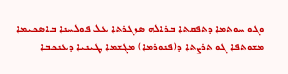ܘܓܘ ܚܘܬܡܐ ܕܬܦܩܬܐ ܒܪܐܠܗ ܣܙܓܪܬܐ ܥܠ ܦܘܠܚܢܐ ܒܐܣܟܝܡܐ ܡܫܘܬܦܐ ܓܘ ܬܪܨܬܐ ܕ(ܦܢܘܪܡܐ) ܡܓܫܡܐ ܛܝܢܝܐ ܕܥܢܟܒܐ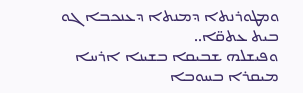ܘܡܛܘܪܢܬܐ ܕܡܢܬܐ ܕܥܢܟܒܐ ܓܘ ܒܝܬ ܥܬܩ̈ܐ..
ܘܦܝܫܠܗ ܫܒܝܩܐ ܒܫܝܢܐ ܐܪܚܐ ܡܝܩܪܐ ܒܚܘܒܐ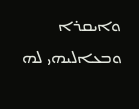ܘܐܝܩܪܐ ܘܒܥܐܠܝܗܝ ܠܗ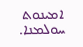ܐܡܝܢܘܬ ܚܘܠܡܢܐ.